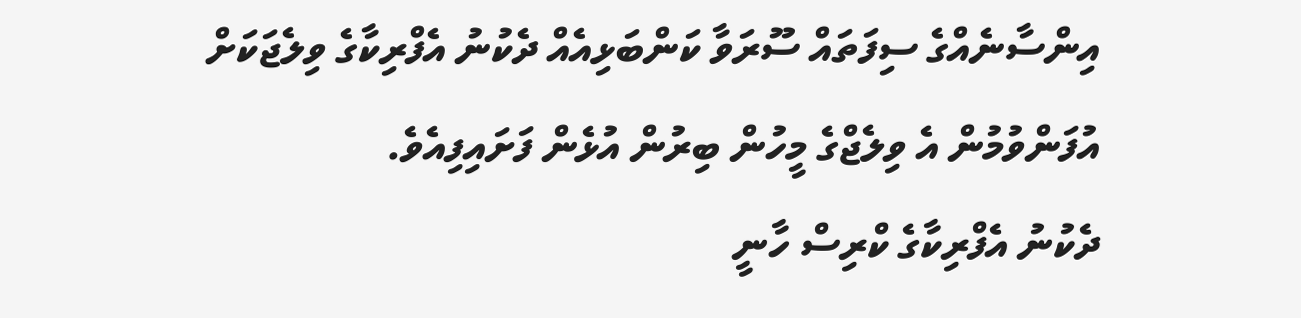އިންސާނެއްގެ ސިފަތައް ސޫރަވާ ކަންބަޅިއެއް ދެކުނު އެފްރިކާގެ ވިލެޖަކަށް އުފަންވުމުން އެ ވިލެޖްގެ މީހުން ބިރުން އުޅެން ފަށައިފިއެވެ.
ދެކުނު އެފްރިކާގެ ކްރިސް ހާނީ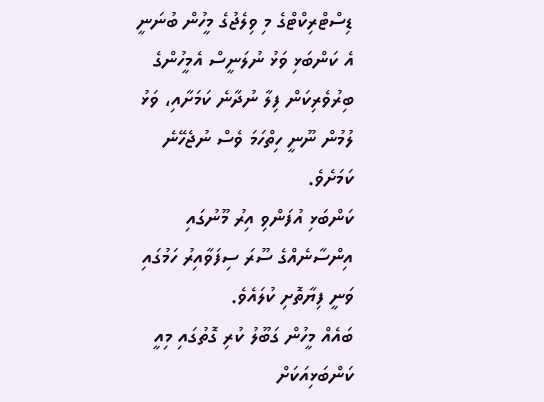ޑިސްޓްރިކްޓްގެ މި ވިލެޖުގެ މީހުން ބުނަނީ އެ ކަންބަޅި ވަޅު ނުލަނީސް އެމީހުންގެ ބިރުވެރިކަން ފިލާ ނުދާނެ ކަމަށާއި، ވަޅު ލުމުން ނޫނީ ހިތްހަމަ ވެސް ނުޖެހޭނެ ކަމަށެވެ.
ކަންބަޅި އުފަންވި އިރު މޫނުގައި އިންސާނެއްގެ ސޫރަ ސިފަވާއިރު ހަމުގައި ވަނީ ފިޔާތޮށި ކުލައެވެ.
ބައެއް މީހުން ގަބޫލު ކުރި ގޮތުގައި މިއީ ކަންބަޅިއަކަށް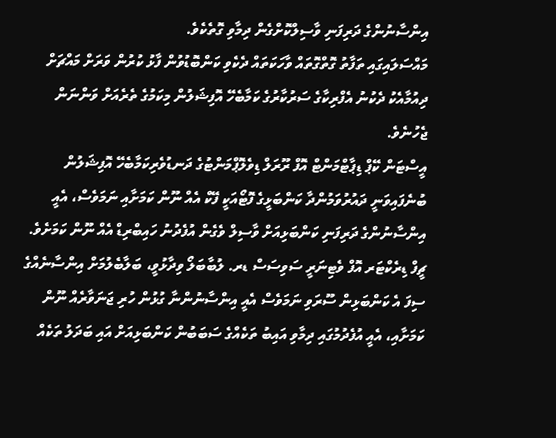އިންސާނުންގެ ދަރިފަނި ވާސިލްކޮށްގެން ދިމާވި ގޮތެކެވެ.
މައްސަލައިގައި ތަފާތު ގޮތްގޮތައް ވާހަކަތައް ދެކެވި ކަންބޮޑުވުން ފާޅު ކުރުން ވަރަށް މައްޗަށް ދިއުމާއެކު ދެކުނު އެފްރިކާގެ ސަރުކާރުގެ ކަމާބެހޭ އޮފިޝަލުން މިކަމުގެ ތެރެއަށް ވަންނަން ޖެހުނެވެ.
އީސްޓަން ކޭޕް ޑިޕާޓްމަންޓް އޮފް ރޫރަލް ޑިވެލޮޕްމަންޓުގެ ދަނޑުވެރިކަމާބެހޭ އޮފިޝަލުން ބުނެފައިވަނީ ދައުރުވަމުންދާ ކަންބަޅީގެ ފޮޓޯއަކީ ފޭކް އެއް ނޫން ކަމަށާއި ނަމަވެސް، އެއީ އިންސާނުންގެ ދަރިފަނި ކަންބަޅިއަށް ވާސިލް ވެގެން އުފެދުނު ހައިބްރިޑް އެއް ނޫން ކަމަށެވެ.
ޗީފް ޑިރެކްޓަރ އޮފް ވެޓިނަރީ ސަވިސަސް ޑރ. ލުބާބަލޯ ވިދާޅުވީ، ބަލާބެލުމަށް އިންސާނެއްގެ ސިފަ އެ ކަންބަޅިން ސޫރަވި ނަމަވެސް އެއީ އިންސާނުންނާ ގުޅުން ހުރި ޖަނަވާރެއް ނޫން ކަމަށާއި، އެއީ އުފެދުމުގައި ދިމާވި އައިބު ތަކެއްގެ ސަބަބުން ކަންބަޅިއަށް އައި ބަދަލު ތަކެއް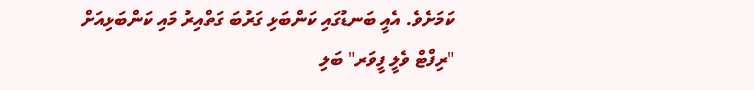ކަމަށެވެ. އެއީ ބަނޑުގައި ކަންބަޅި ގަރުބަ ގަތްއިރު މައި ކަންބަޅިއަށް "ރިފްޓް ވެލީ ފީވަރ" ބަލި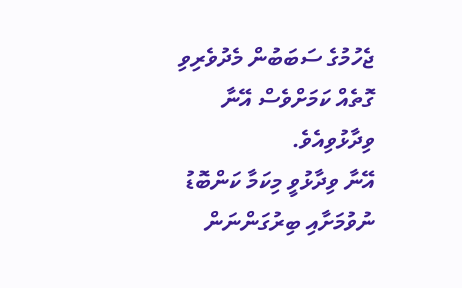ޖެހުމުގެ ސަބަބުން މެދުވެރިވި ގޮތެއް ކަމަށްވެސް އޭނާ ވިދާޅުވިއެވެ.
އޭނާ ވިދާޅުވީ މިކަމާ ކަންބޮޑު ނުވުމަށާއި ބިރުގަންނަން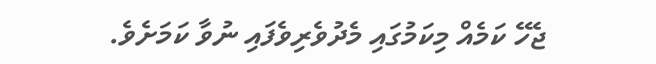ޖެހޭ ކަމެއް މިކަމުގައި މެދުވެރިވެފައި ނުވާ ކަމަށެވެ.